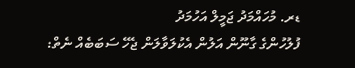ޑރ. މުހައްމަދު ޖަމީލް އަހުމަދު
ފުލުހުންގެ ގާނޫން އަލުން އެކުލަވާލަން ޖެހޭ ސަބަބެއް ނެތް: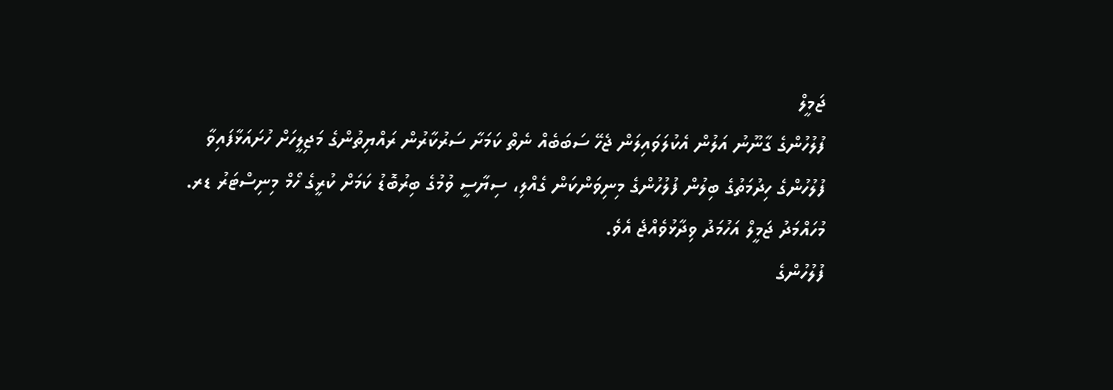ޖަމީލް
ފުލުހުންގެ ގާނޫނު އަލުން އެކުލަވައިލަން ޖެހޭ ސަބަބެއް ނެތް ކަމަށާ ސަރުކާރުން ރައްޔިތުންގެ މަޖިލީހަށް ހުށައަޅާފައިވާ ފުލުހުންގެ ހިދުމަތުގެ ބިލުން ފުލުހުންގެ މިނިވަންކަން ގެއްލި، ސިޔާސީ ވުމުގެ ބިރުބޮޑު ކަމަށް ކުރީގެ ހޯމް މިނިސްޓަރު ޑރ. މުހައްމަދު ޖަމީލް އަހުމަދު ވިދާޅުވެއްޖެ އެވެ.
ފުލުހުންގެ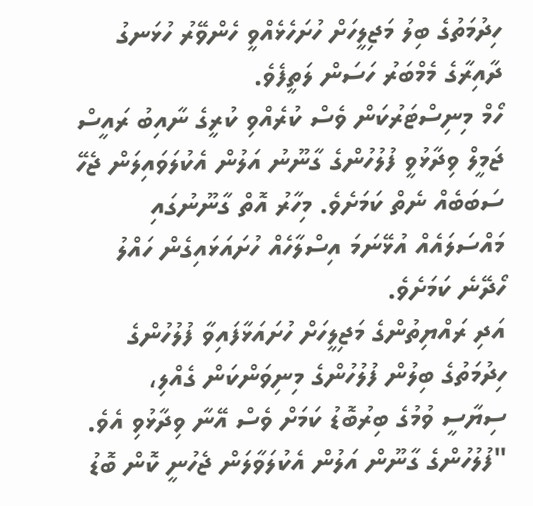ހިދުމަތުގެ ބިލު މަޖިލީހަށް ހުށަހެޅެއްވީ ހެންވޭރު ހުޅަނގު ދާއިރާގެ މެމްބަރު ހަސަން ލަތީފެވެ.
ހޯމް މިނިސްޓަރުކަން ވެސް ކުރެއްވި ކުރީގެ ނާއިބު ރައީސް ޖަމީލް ވިދާޅުވީ ފުލުހުންގެ ގާނޫނު އަލުން އެކުލަވައިލަން ޖެހޭ ސަބަބެއް ނެތް ކަމަށެވެ. މިހާރު އޮތް ގާނޫނުގައި މައްސަލައެއް އުޅޭނަމަ އިސްލާހެއް ހުށައަޅައިގެން ހައްލު ހޯދޭނެ ކަމަށެވެ.
އަދި ރައްޔިތުންގެ މަޖިލީހަށް ހުށައަޅާފައިވާ ފުލުހުންގެ ހިދުމަތުގެ ބިލުން ފުލުހުންގެ މިނިވަންކަން ގެއްލި، ސިޔާސީ ވުމުގެ ބިރުބޮޑު ކަމަށް ވެސް އޭނާ ވިދާޅުވި އެވެ.
"ފުލުހުންގެ ގާނޫން އަލުން އެކުލަވާލަން ޖެހުނީ ކޮން ބޮޑު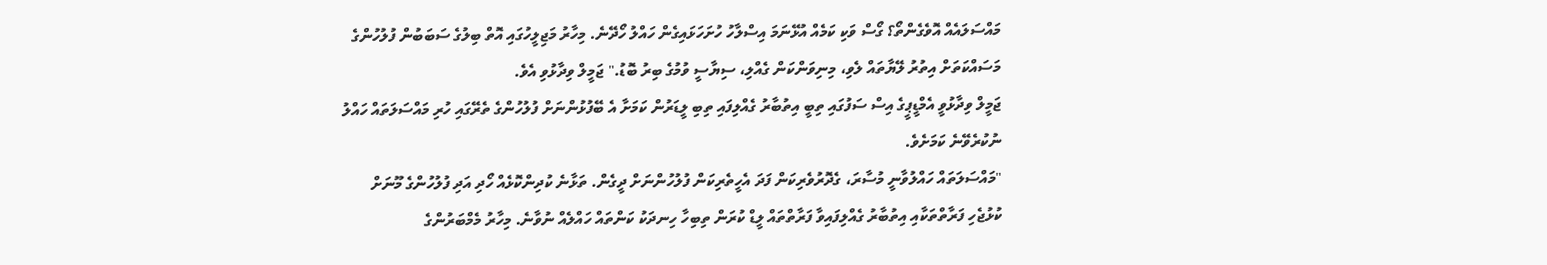މައްސަލައެއް އޮވެގެންތޯ؟ ގޯސް ވަކި ކަމެއް އުޅޭނަމަ އިސްލާހު ހުށަހަޅައިގެން ހައްލު ހޯދޭނެ. މިހާރު މަޖިލީހުގައި އޮތް ބިލުގެ ސަބަބުން ފުލުހުންގެ މަސައްކަތަށް އިތުރު ލޭޔާތައް ލެވި، މިނިވަންކަން ގެއްލި، ސިޔާސީ ވުމުގެ ބިރު ބޮޑު." ޖަމީލް ވިދާޅުވި އެވެ.
ޖަމީލް ވިދާޅުވީ އެމްޑީޕީގެ އިސް ސަފުގައި ތިބީ އިތުބާރު ގެއްލިފައި ތިބި ލީޑަރުން ކަމަށާ އެ ބޭފުޅުންނަށް ފުލުހުންގެ ތެރޭގައި ހުރި މައްސަލަތައް ހައްލު ނުކުރެވޭނެ ކަމަށެވެ.
"މައްސަލަތައް ހައްލުވާނީ މުސާރަ، ގެދޮރުވެރިކަން ފަދަ އެހީތެރިކަން ފުލުހުންނަށް ދީގެން. ތަޅާނެ ކުދިންކޮޅެއް ހޯދި އަދި ފުލުހުންގެ މޫނަށް ކުޅުޖެހި ފަރާތްތަކާއި އިތުބާރު ގެއްލިފައިވާ ފަރާތްތައް ލީޑް ކުރަން ތިބިހާ ހިނދަކު ކަންތައް ހައްލެއް ނުވާނެ. މިހާރު މެމްބަރުންގެ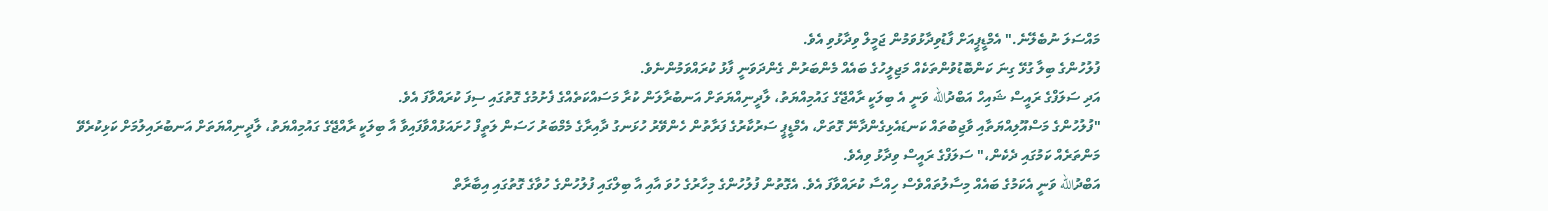މައްސަލަ ނުބެލޭނެ." އެމްޑީޕީއަށް ފާޑުވިދާޅުވަމުން ޖަމީލް ވިދާޅުވި އެވެ.
ފުލުހުންގެ ބިލާ ގުޅޭ ގިނަ ކަންބޮޑުވުންތަކެއް މަޖިލީހުގެ ބައެއް މެންބަރުން ގެންދަވަނީ ފާޅު ކުރައްވަމުންނެވެ.
އަދި ސަލަފްގެ ރައީސް ޝައިހް އަބްދުالله ވަނީ އެ ބިލަކީ ރާއްޖޭގެ ގައުމިއްޔަތު، ލާދީނިއްޔަތަށް އަނބުރާލަން ކުރާ މަސައްކަތެއްގެ ފެށުމުގެ ގޮތުގައި ސިފަ ކުރައްވާފަ އެވެ.
"ފުލުހުންގެ މަސްއޫލިއްޔަތާއި ވާޖިބުތައް ކަނޑައެޅިގެންދާނޭ ގޮތަށް، އެމްޑީޕީ ސަރުކާރުގެ ފަރާތުން ހެންވޭރު ހުޅަނގު ދާއިރާގެ މެމްބަރު ހަސަން ލަތީފް ހުށައަޅުއްވާފައިވާ އާ ބިލަކީ ރާއްޖޭގެ ގައުމިއްޔަތު، ލާދީނިއްޔަތަށް އަނބުރައިލުމަށް ކަޅިކުރެވޭ މަންތަރެއް ކަމުގައި ދެކެން،" ސަލަފްގެ ރައީސް ވިދާޅު ވިއެވެ.
އަބްދުالله ވަނީ އެކަމުގެ ބައެއް މިސާލުތައްވެސް ހިއްސާ ކުރައްވާފަ އެވެ. އެގޮތުން ފުލުހުންގެ މިހާރުގެ ހުވަ އާއި އާ ބިލްގައި ފުލުހުންގެ ހުވާގެ ގޮތުގައި އިބާރާތް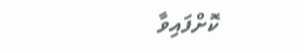ކޮށްފައިވާ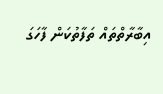އިބާރާތްތައް ތަފާތުކަން ފާހަގަ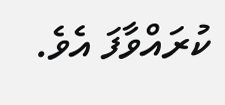ކުރައްވާފަ އެވެ.